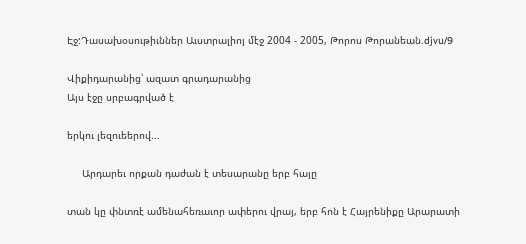Էջ:Դասախօսութիւններ Աւստրալիոյ մէջ 2004 - 2005, Թորոս Թորանեան.djvu/9

Վիքիդարանից՝ ազատ գրադարանից
Այս էջը սրբագրված է

երկու լեզուեերով...

     Արդարեւ որքան դաժան է տեսարանը երբ հայը

տան կը փնտռէ ամենահեռաւոր ափերու վրայ, երբ հոն է Հայրենիքը Արարատի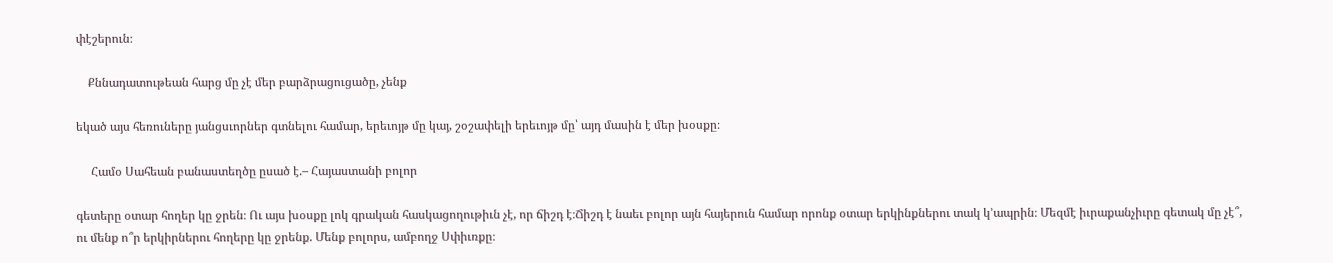փէշերուն։

    Քննադատութեան հարց մը չէ մեր բարձրացուցածը, չենք

եկած այս հեռուները յանցսւորներ գտնելու համար, երեւոյթ մը կայ, շօշափելի երեւոյթ մը՝ այդ մասին է մեր խօսքը։

     Համօ Սահեան բանաստեղծը ըսած է.– Հայաստանի բոլոր

գետերը օտար հողեր կը ջրեն։ Ու այս խօսքը լոկ գրական հասկացողութիւն չէ, որ ճիշդ է։Ճիշդ է նաեւ բոլոր այն հայերուն համար որոնք օտար երկինքներու տակ կ՚ապրին։ Մեզմէ իւրաքանչիւրը գետակ մը չէ՞, ու մենք ո՞ր երկիրներու հողերը կը ջրենք. Մենք բոլորս, ամբողջ Սփիւռքը։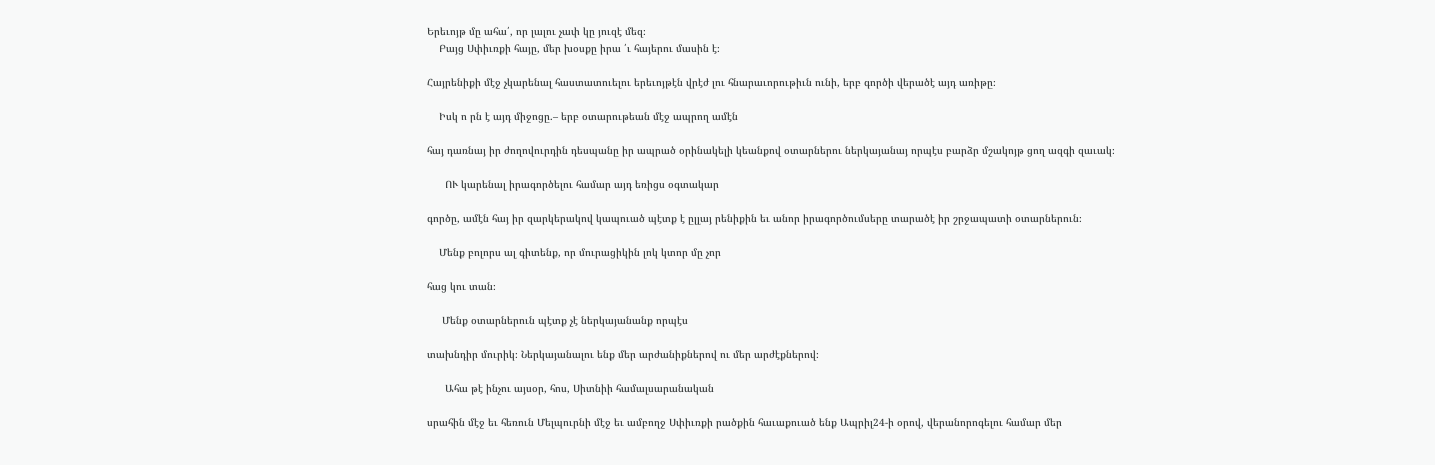Երեւոյթ մը ահա՛, որ լալու չափ կը յուզէ մեզ։
    Բայց Սփիւռքի հայը, մեր խօսքը իրա ՛ւ հայերու մասին է։

Հայրենիքի մէջ չկարենալ հաստատուելու երեւոյթէն վրէժ լու հնարաւորութիւն ունի, երբ գործի վերածէ այդ առիթը։

    Իսկ ո րն է այդ միջոցը.– երբ օտարութեան մէջ ապրող ամէն

հայ դառնայ իր ժողովուրդին դեսպանը իր ապրած օրինակելի կեանքով օտարներու ներկայանայ որպէս բարձր մշակոյթ ցող ազգի զաւակ։

      ՈՒ կարենալ իրագործելու համար այդ եռիցս օգտակար

գործը, ամէն հայ իր զարկերակով կապուած պէտք է ըլլայ րենիքին եւ անոր իրագործումսերը տարածէ իր շրջապատի օտարներուն։

    Մենք բոլորս ալ գիտենք, որ մուրացիկին լոկ կտոր մը չոր

հաց կու տան։

     Մենք օտարներուն պէտք չէ ներկայանանք որպէս

տախնդիր մուրիկ։ Ներկայանալու ենք մեր արժանիքներով ու մեր արժէքներով։

      Ահա թէ ինչու այսօր, հոս, Սիտնիի համալսարանական

սրահին մէջ եւ հեռուն Մելպուրնի մէջ եւ ամբողջ Սփիւռքի րածքին հաւաքուած ենք Ապրիլ24-ի օրով, վերանորոգելու համար մեր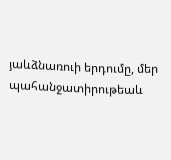յաևձնառուի երդումը, մեր պահանջատիրութեաև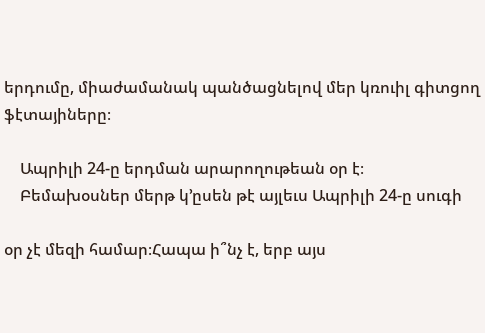երդումը, միաժամանակ պանծացնելով մեր կռուիլ գիտցող ֆէտայիները։

    Ապրիլի 24-ը երդման արարողութեան օր է։
    Բեմախօսներ մերթ կ՚ըսեն թէ այլեւս Ապրիլի 24-ը սուգի

օր չէ մեզի համար։Հապա ի՞նչ է, երբ այս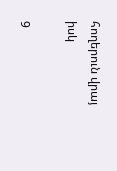հողերուն վրայ իսկ

9